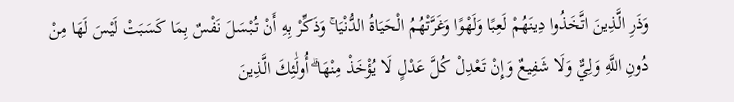وَذَرِ الَّذِينَ اتَّخَذُوا دِينَهُمْ لَعِبًا وَلَهْوًا وَغَرَّتْهُمُ الْحَيَاةُ الدُّنْيَا ۚ وَذَكِّرْ بِهِ أَنْ تُبْسَلَ نَفْسٌ بِمَا كَسَبَتْ لَيْسَ لَهَا مِنْ دُونِ اللَّهِ وَلِيٌّ وَلَا شَفِيعٌ وَإِنْ تَعْدِلْ كُلَّ عَدْلٍ لَا يُؤْخَذْ مِنْهَا ۗ أُولَٰئِكَ الَّذِينَ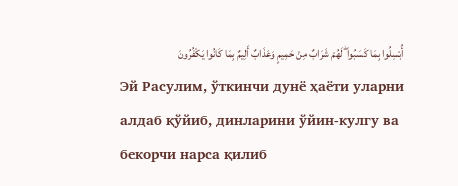أُبْسِلُوا بِمَا كَسَبُوا ۖ لَهُمْ شَرَابٌ مِنْ حَمِيمٍ وَعَذَابٌ أَلِيمٌ بِمَا كَانُوا يَكْفُرُونَ
Эй Расулим, ўткинчи дунё ҳаёти уларни алдаб қўйиб, динларини ўйин-кулгу ва бекорчи нарса қилиб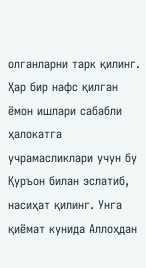олганларни тарк қилинг. Ҳар бир нафс қилган ёмон ишлари сабабли ҳалокатга учрамасликлари учун бу Қуръон билан эслатиб, насиҳат қилинг. Унга қиёмат кунида Аллоҳдан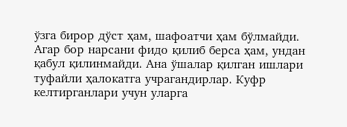ўзга бирор дўст ҳам, шафоатчи ҳам бўлмайди. Агар бор нарсани фидо қилиб берса ҳам, ундан қабул қилинмайди. Ана ўшалар қилган ишлари туфайли ҳалокатга учрагандирлар. Куфр келтирганлари учун уларга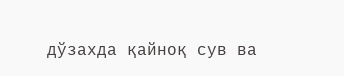дўзахда қайноқ сув ва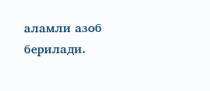аламли азоб берилади.